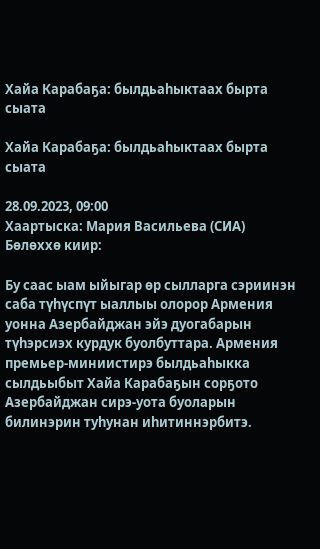Хайа Карабаҕа: былдьаһыктаах бырта сыата

Хайа Карабаҕа: былдьаһыктаах бырта сыата

28.09.2023, 09:00
Хаартыска: Мария Васильева (СИА)
Бөлөххө киир:

Бу саас ыам ыйыгар өр сылларга сэриинэн саба түһүспүт ыаллыы олорор Армения уонна Азербайджан эйэ дуогабарын түһэрсиэх курдук буолбуттара. Армения премьер-миниистирэ былдьаһыкка сылдьыбыт Хайа Карабаҕын сорҕото Азербайджан сирэ-уота буоларын билинэрин туһунан иһитиннэрбитэ.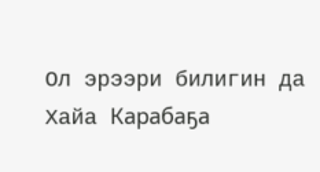Ол эрээри билигин да Хайа Карабаҕа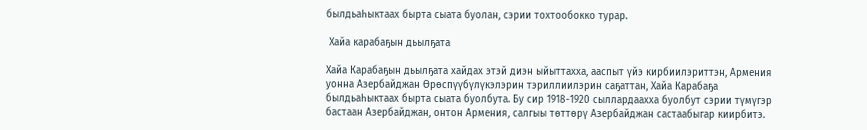былдьаһыктаах бырта сыата буолан, сэрии тохтообокко турар.

 Хайа карабаҕын дьылҕата

Хайа Карабаҕын дьылҕата хайдах этэй диэн ыйыттахха, ааспыт үйэ кирбиилэриттэн, Армения уонна Азербайджан Өрөспүүбүлүкэлэрин тэриллиилэрин саҕаттан, Хайа Карабаҕа былдьаһыктаах бырта сыата буолбута. Бу сир 1918-1920 сыллардаахха буолбут сэрии түмүгэр бастаан Азербайджан, онтон Армения, салгыы төттөрү Азербайджан састаабыгар киирбитэ.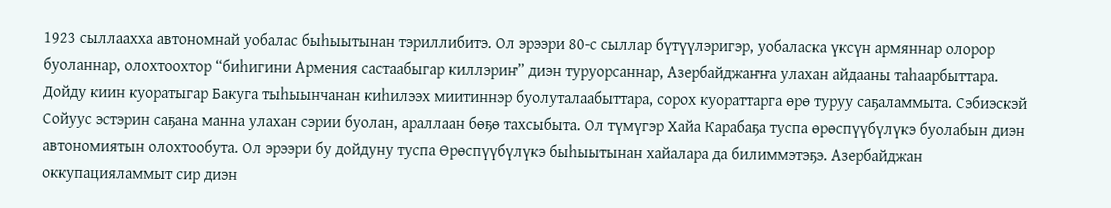1923 сыллаахха автономнай уобалас быһыытынан тэриллибитэ. Ол эрээри 80-с сыллар бүтүүлэригэр, уобаласка үксүн армяннар олорор буоланнар, олохтоохтор “биһигини Армения састаабыгар киллэриҥ” диэн туруорсаннар, Азербайджаҥҥа улахан айдааны таһаарбыттара. Дойду киин куоратыгар Бакуга тыһыынчанан киһилээх миитиннэр буолуталаабыттара, сорох куораттарга өрө туруу саҕаламмыта. Сэбиэскэй Сойуус эстэрин саҕана манна улахан сэрии буолан, араллаан бөҕө тахсыбыта. Ол түмүгэр Хайа Карабаҕа туспа өрөспүүбүлүкэ буолабын диэн автономиятын олохтообута. Ол эрээри бу дойдуну туспа Өрөспүүбүлүкэ быһыытынан хайалара да билиммэтэҕэ. Азербайджан оккупацияламмыт сир диэн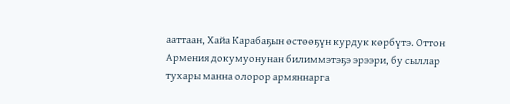ааттаан, Хайа Карабаҕын өстөөҕүн курдук көрбүтэ. Оттон Армения докумуонунан билиммэтэҕэ эрээри, бу сыллар тухары манна олорор армяннарга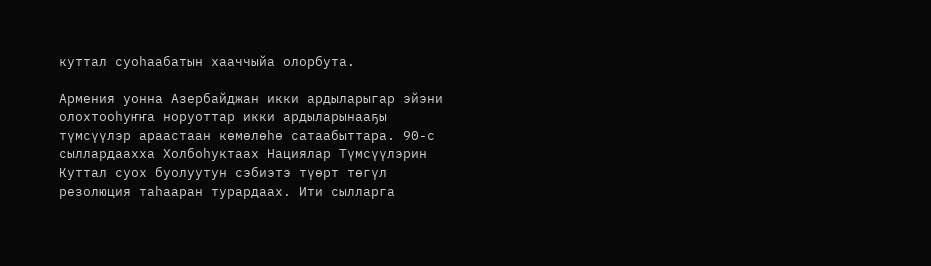куттал суоһаабатын хааччыйа олорбута.

Армения уонна Азербайджан икки ардыларыгар эйэни олохтооһуҥҥа норуоттар икки ардыларынааҕы түмсүүлэр араастаан көмөлөһө сатаабыттара. 90-с сыллардаахха Холбоһуктаах Нациялар Түмсүүлэрин Куттал суох буолуутун сэбиэтэ түөрт төгүл резолюция таһааран турардаах. Ити сылларга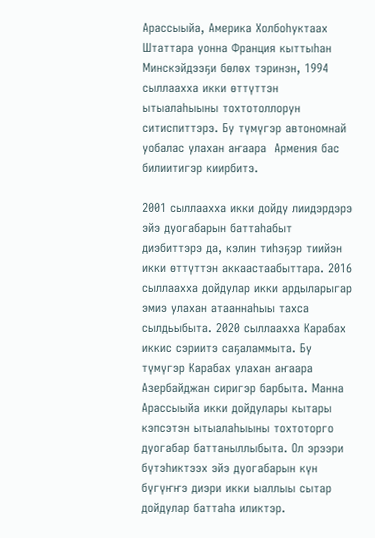Арассыыйа, Америка Холбоһуктаах Штаттара уонна Франция кыттыһан Минскэйдээҕи бөлөх тэринэн, 1994 сыллаахха икки өттүттэн ытыалаһыыны тохтотоллорун ситиспиттэрэ. Бу түмүгэр автономнай уобалас улахан аҥаара  Армения бас билиитигэр киирбитэ.

2001 сыллаахха икки дойду лиидэрдэрэ эйэ дуогабарын баттаһабыт диэбиттэрэ да, кэлин тиһэҕэр тиийэн икки өттүттэн аккаастаабыттара. 2016 сыллаахха дойдулар икки ардыларыгар эмиэ улахан атааннаһыы тахса сылдьыбыта. 2020 сыллаахха Карабах иккис сэриитэ саҕаламмыта. Бу түмүгэр Карабах улахан аҥаара Азербайджан сиригэр барбыта. Манна Арассыыйа икки дойдулары кытары кэпсэтэн ытыалаһыыны тохтоторго дуогабар баттаныллыбыта. Ол эрээри бүтэһиктээх эйэ дуогабарын күн бүгүҥҥэ диэри икки ыаллыы сытар дойдулар баттаһа иликтэр.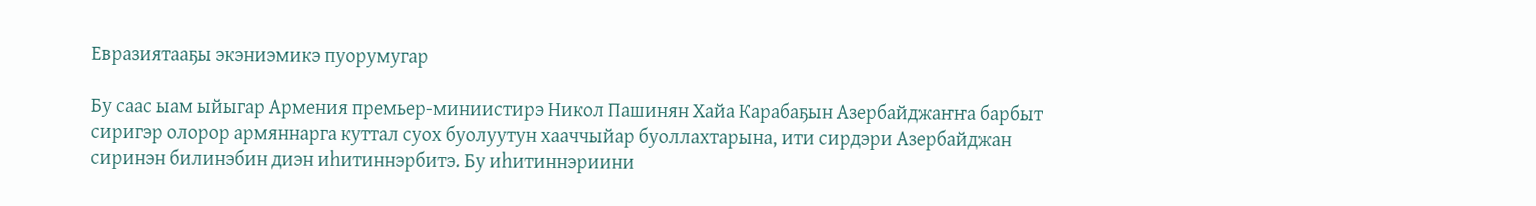Евразиятааҕы экэниэмикэ пуорумугар

Бу саас ыам ыйыгар Армения премьер-миниистирэ Никол Пашинян Хайа Карабаҕын Азербайджаҥҥа барбыт сиригэр олорор армяннарга куттал суох буолуутун хааччыйар буоллахтарына, ити сирдэри Азербайджан сиринэн билинэбин диэн иһитиннэрбитэ. Бу иһитиннэриини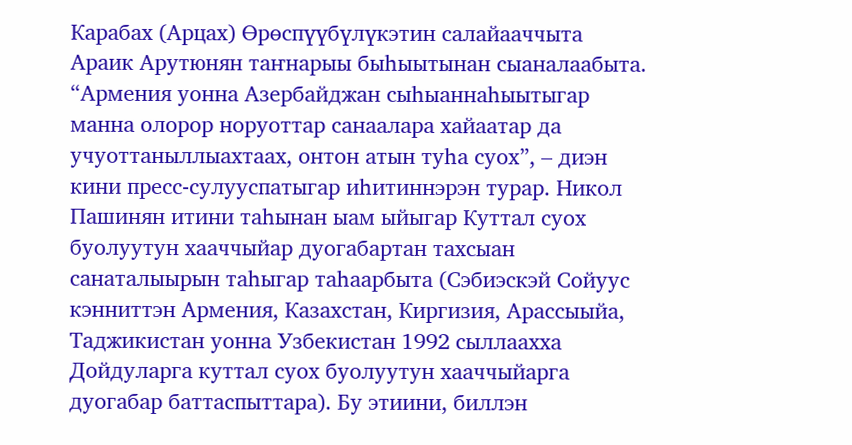Карабах (Арцах) Өрөспүүбүлүкэтин салайааччыта Араик Арутюнян таҥнарыы быһыытынан сыаналаабыта. “Армения уонна Азербайджан сыһыаннаһыытыгар манна олорор норуоттар санаалара хайаатар да учуоттаныллыахтаах, онтон атын туһа суох”, – диэн кини пресс-сулууспатыгар иһитиннэрэн турар. Никол Пашинян итини таһынан ыам ыйыгар Куттал суох буолуутун хааччыйар дуогабартан тахсыан санаталыырын таһыгар таһаарбыта (Сэбиэскэй Сойуус кэнниттэн Армения, Казахстан, Киргизия, Арассыыйа, Таджикистан уонна Узбекистан 1992 сыллаахха Дойдуларга куттал суох буолуутун хааччыйарга дуогабар баттаспыттара). Бу этиини, биллэн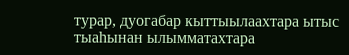турар, дуогабар кыттыылаахтара ытыс тыаһынан ылымматахтара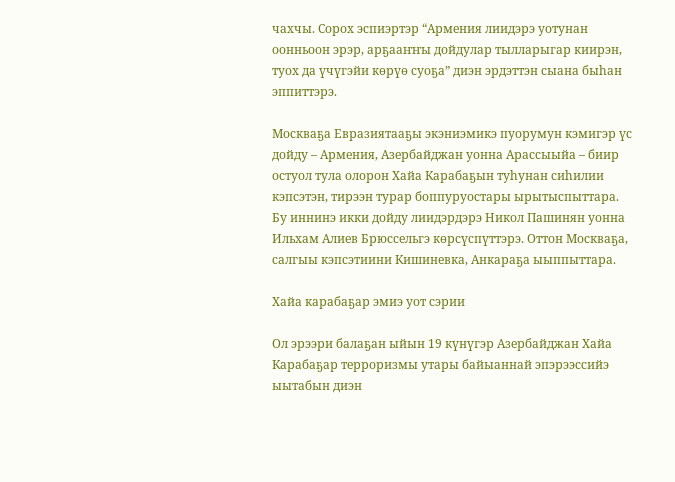чахчы. Сорох эспиэртэр “Армения лиидэрэ уотунан оонньоон эрэр, арҕааҥҥы дойдулар тылларыгар киирэн, туох да үчүгэйи көрүө суоҕа” диэн эрдэттэн сыана быһан эппиттэрэ.

Москваҕа Евразиятааҕы экэниэмикэ пуорумун кэмигэр үс дойду – Армения, Азербайджан уонна Арассыыйа – биир остуол тула олорон Хайа Карабаҕын туһунан сиһилии кэпсэтэн, тирээн турар боппуруостары ырытыспыттара. Бу иннинэ икки дойду лиидэрдэрэ Никол Пашинян уонна Ильхам Алиев Брюссельгэ көрсүспүттэрэ. Оттон Москваҕа, салгыы кэпсэтиини Кишиневка, Анкараҕа ыыппыттара.

Хайа карабаҕар эмиэ уот сэрии

Ол эрээри балаҕан ыйын 19 күнүгэр Азербайджан Хайа Карабаҕар терроризмы утары байыаннай эпэрээссийэ ыытабын диэн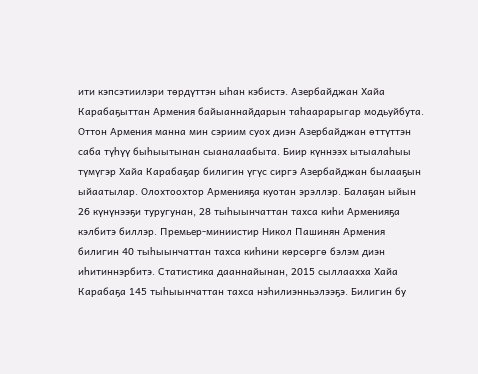ити кэпсэтиилэри төрдүттэн ыһан кэбистэ. Азербайджан Хайа Карабаҕыттан Армения байыаннайдарын таһаарарыгар модьуйбута. Оттон Армения манна мин сэриим суох диэн Азербайджан өттүттэн саба түһүү быһыытынан сыаналаабыта. Биир күннээх ытыалаһыы түмүгэр Хайа Карабаҕар билигин үгүс сиргэ Азербайджан былааҕын ыйаатылар. Олохтоохтор Арменияҕа куотан эрэллэр. Балаҕан ыйын 26 күнүнээҕи туругунан, 28 тыһыынчаттан тахса киһи Арменияҕа кэлбитэ биллэр. Премьер-миниистир Никол Пашинян Армения билигин 40 тыһыынчаттан тахса киһини көрсөргө бэлэм диэн иһитиннэрбитэ. Статистика дааннайынан, 2015 сыллаахха Хайа Карабаҕа 145 тыһыынчаттан тахса нэһилиэнньэлээҕэ. Билигин бу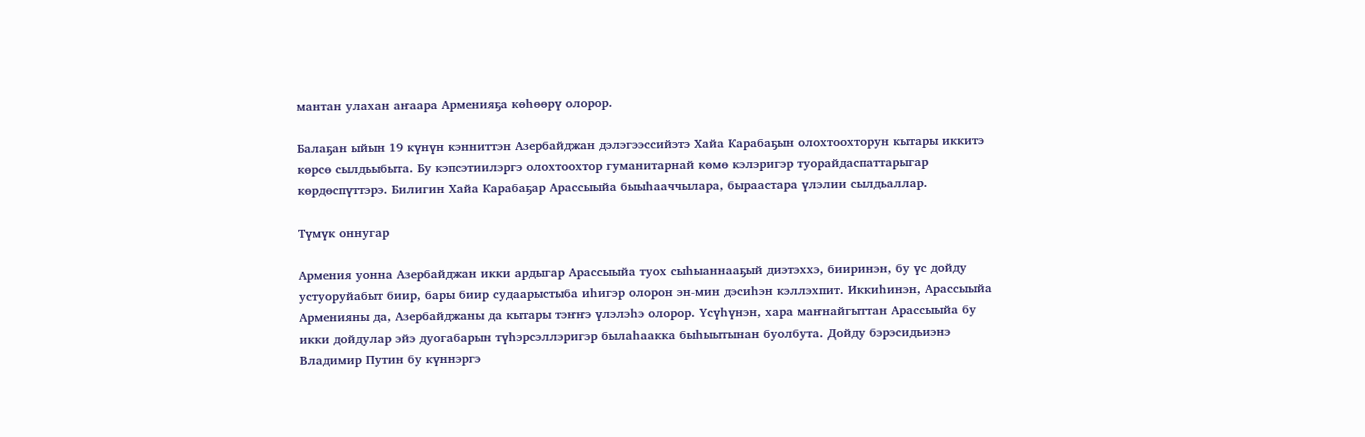мантан улахан аҥаара Арменияҕа көһөөрү олорор.

Балаҕан ыйын 19 күнүн кэнниттэн Азербайджан дэлэгээссийэтэ Хайа Карабаҕын олохтоохторун кытары иккитэ көрсө сылдьыбыта. Бу кэпсэтиилэргэ олохтоохтор гуманитарнай көмө кэлэригэр туорайдаспаттарыгар көрдөспүттэрэ. Билигин Хайа Карабаҕар Арассыыйа быыһааччылара, быраастара үлэлии сылдьаллар.

Түмүк оннугар

Армения уонна Азербайджан икки ардыгар Арассыыйа туох сыһыаннааҕый диэтэххэ, бииринэн, бу үс дойду устуоруйабыт биир, бары биир судаарыстыба иһигэр олорон эн-мин дэсиһэн кэллэхпит. Иккиһинэн, Арассыыйа Арменияны да, Азербайджаны да кытары тэҥҥэ үлэлэһэ олорор. Үсүһүнэн, хара маҥнайгыттан Арассыыйа бу икки дойдулар эйэ дуогабарын түһэрсэллэригэр былаһаакка быһыытынан буолбута. Дойду бэрэсидьиэнэ Владимир Путин бу күннэргэ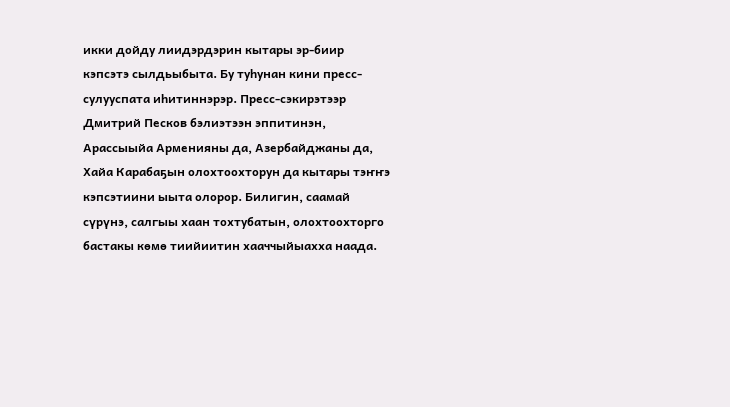икки дойду лиидэрдэрин кытары эр-биир кэпсэтэ сылдьыбыта. Бу туһунан кини пресс-сулууспата иһитиннэрэр. Пресс-сэкирэтээр Дмитрий Песков бэлиэтээн эппитинэн, Арассыыйа Арменияны да, Азербайджаны да, Хайа Карабаҕын олохтоохторун да кытары тэҥҥэ кэпсэтиини ыыта олорор. Билигин, саамай сүрүнэ, салгыы хаан тохтубатын, олохтоохторго бастакы көмө тиийиитин хааччыйыахха наада.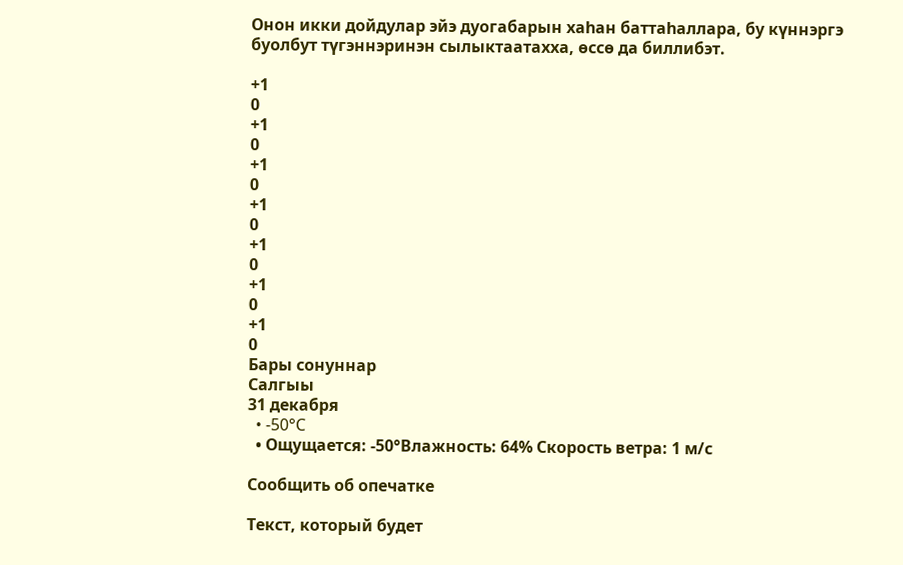Онон икки дойдулар эйэ дуогабарын хаһан баттаһаллара, бу күннэргэ буолбут түгэннэринэн сылыктаатахха, өссө да биллибэт.

+1
0
+1
0
+1
0
+1
0
+1
0
+1
0
+1
0
Бары сонуннар
Салгыы
31 декабря
  • -50°C
  • Ощущается: -50°Влажность: 64% Скорость ветра: 1 м/с

Сообщить об опечатке

Текст, который будет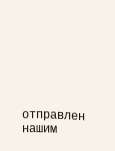отправлен нашим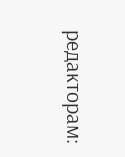редакторам: